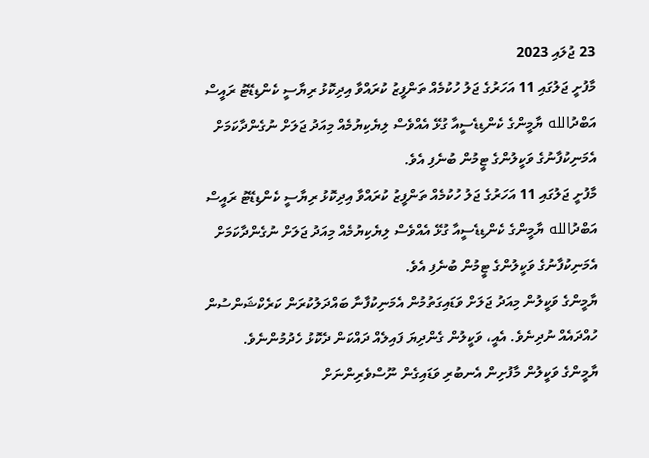23 ޖުލައި 2023
މާފުށީ ޖަލުގައި 11 އަހަރުގެ ޖަލު ހުކުމެއް ތަންފީޒު ކުރައްވާ އިދިކޮޅު ރިޔާސީ ކެންޑިޑޭޓު ރައީސް އަބްދުالله ޔާމީންގެ ކެންޑިޑެސީއާ ގުޅޭ އެއްވެސް ލިޔެކިޔުމެއް މިއަދު ޖަލަށް ނުގެންދާކަމަށް އެމަނިކުފާނުގެ ވަކީލުންގެ ޓީމުން ބުނެފި އެވެ.
މާފުށީ ޖަލުގައި 11 އަހަރުގެ ޖަލު ހުކުމެއް ތަންފީޒު ކުރައްވާ އިދިކޮޅު ރިޔާސީ ކެންޑިޑޭޓު ރައީސް އަބްދުالله ޔާމީންގެ ކެންޑިޑެސީއާ ގުޅޭ އެއްވެސް ލިޔެކިޔުމެއް މިއަދު ޖަލަށް ނުގެންދާކަމަށް އެމަނިކުފާނުގެ ވަކީލުންގެ ޓީމުން ބުނެފި އެވެ.
ޔާމީންގެ ވަކީލުން މިއަދު ޖަލަށް ވަޑައިގަތުމުން އެމަނިކުފާނާ ބައްދަލުކުރަން ކަރެކްޝަންސުން ހުއްދައެއް ނުދިނެވެ. އެއީ، ވަކީލުން ގެންދިޔަ ފައިލެއް ދައްކަން ދެކޮޅު ހެދުމުންނެވެ.
ޔާމީންގެ ވަކީލުން މާފުށިން އެނބުރި ވަޑައިގެން ނޫސްވެރިންނަށް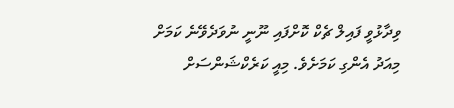ވިދާޅުވީ ފައިލް ޗެކް ކޮށްފައި ނޫނީ ނުވަދެވޭނެ ކަމަށް މިއަދު އެންގި ކަމަށެވެ. މިއީ ކަރެކްޝަންސަށް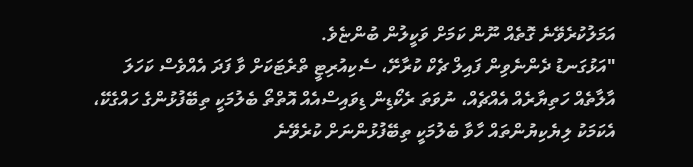އަމަލުކުރެވޭނެ ގޮތެއް ނޫން ކަމަށް ވަކީލުން ބުންޏެވެ.
"އަޅުގަނޑު ދެންނެވިން ފައިލް ޗެކް ކުރާށޭ، ސެކިއުރިޓީ ތްރެޓަކަށް ވާ ފަދަ އެއްވެސް ކަހަލަ އާލާތެއް ހަތިޔާރެއް އެއްޗެއް، ނުވަތަ ރެކޯޑިން ޑިވައިސްއެއް އޮތްތޯ ބެލުމަކީ ތިބޭފުޅުންގެ ހައްގެކޭ، އެކަމަކު ލިޔެކިޔުންތައް ހާވާ ބެލުމަކީ ތިބޭފުޅުންނަށް ކުރެވޭނެ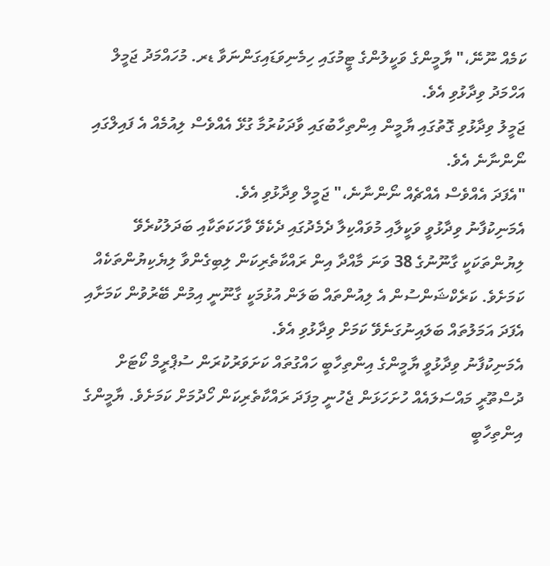ކަމެއް ނޫނޭ،" ޔާމީންގެ ވަކީލުންގެ ޓީމުގައި ހިމެނިވަޑައިގަންނަވާ ޑރ. މުހައްމަދު ޖަމީލް އަހްމަދު ވިދާޅުވި އެވެ.
ޖަމީލު ވިދާޅުވި ގޮތުގައި ޔާމީން އިންތިހާބުގައި ވާދަކުރުމާ ގުޅޭ އެއްވެސް ލިއުމެއް އެ ފައިލްގައި ނޯންނާނެ އެވެ.
"އެފަދަ އެއްވެސް އެއްޗެއް ނޯންނާނެ،" ޖަމީލް ވިދާޅުވި އެވެ.
އެމަނިކުފާނު ވިދާޅުވީ ވަކީލާއި މުވައްކިލާ ދެމެދުގައި ދެކެވޭ ވާހަކަތަކާއި ބަދަލުކުރެވޭ ލިޔުންތަކަކީ ގާނޫނުގެ 38 ވަނަ މާއްދާ އިން ރައްކާތެރިކަން ލިބިގެންވާ ލިޔެކިޔުންތަކެއް ކަމަށެވެ. ކަރެކްޝަންސުން އެ ލިއުންތައް ބަލަން އުޅުމަކީ ގާނޫނީ އިމުން ބޭރުވުން ކަމަށާއި އެފަދަ އަމަލުތައް ބަލައިނުގަނެވޭ ކަމަށް ވިދާޅުވި އެވެ.
އެމަނިކުފާނު ވިދާޅުވީ ޔާމީންގެ އިންތިހާބީ ހައްގުތައް ކަށަވަރުކުރަން ސުޕްރީމް ކޯޓަށް ދުސްތޫރީ މައްސަލައެއް ހުށަހަޅަން ޖެހުނީ މިފަދަ ރައްކާތެރިކަން ހޯދުމަށް ކަމަށެވެ. ޔާމީންގެ އިންތިހާބީ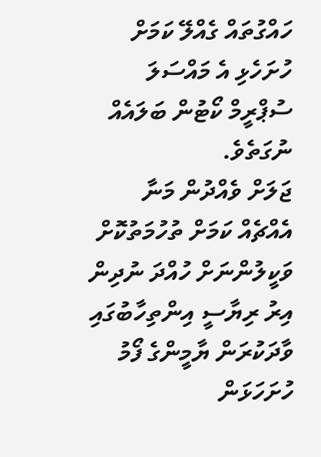ހައްގުތައް ގެއްލޭ ކަމަށް ހުށަހެޅި އެ މައްސަލަ ސުޕްރީމް ކޯޓުން ބަލައެއް ނުގަތެވެ.
ޖަލަށް ވެއްދުން މަނާ އެއްޗެއް ކަމަށް ތުހުމަތުކޮށް ވަކީލުންނަށް ހުއްދަ ނުދިން އިރު ރިޔާސީ އިންތިހާބުގައި ވާދަކުރަން ޔާމީންގެ ފޯމު ހުށަހަޅަން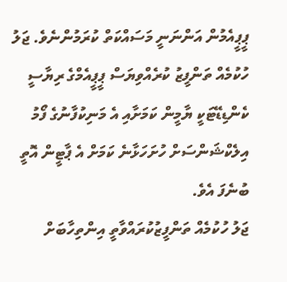ޕީޕީއެމުން އަންނަނީ މަސައްކަތް ކުރަމުންނެވެ. ޖަލު ހުކުމެއް ތަންފީޒު ކުރެއްވިޔަސް ޕީޕީއެމްގެ ރިޔާސީ ކެންޑިޑޭޓަކީ ޔާމީން ކަމަށާއި އެ މަނިކުފާނުގެ ފޯމު އިލެކްޝަންސަށް ހުށަހަޅާނެ ކަމަށް އެ ޕާޓީން އޮތީ ބުނެފަ އެވެ.
ޖަލު ހުކުމެއް ތަންފީޒުކުރައްވާތީ އިންތިހާބަށް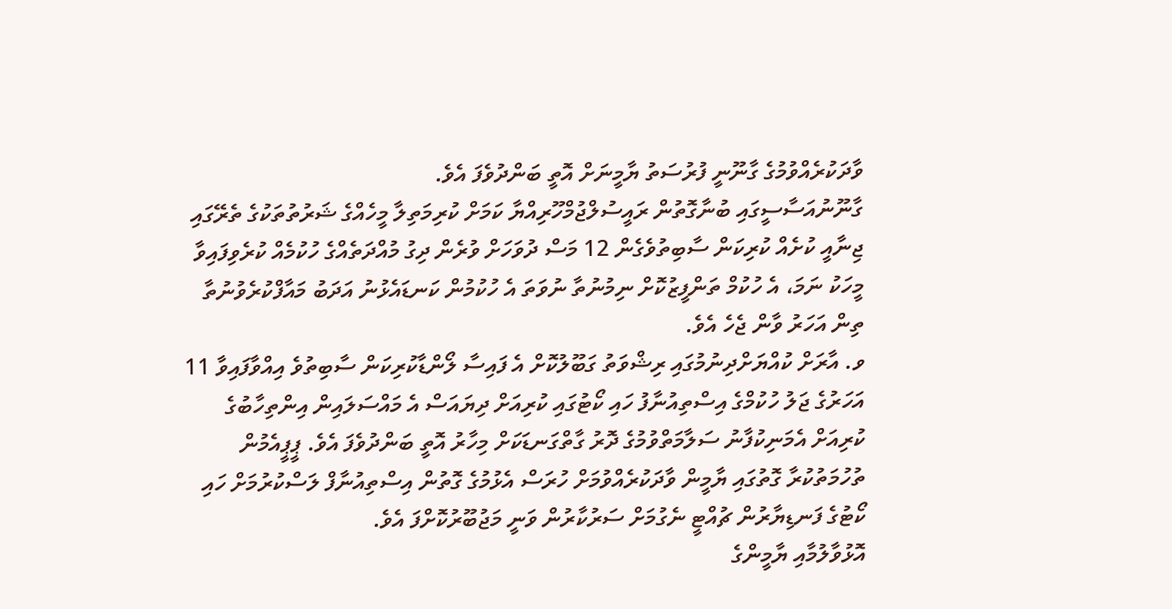ވާދަކުރެއްވުމުގެ ގާނޫނީ ފުރުސަތު ޔާމީނަށް އޮތީ ބަންދުވެފަ އެވެ.
ގާނޫނުއަސާސީގައި ބުނާގޮތުން ރައީސުލްޖުމްހޫރިއްޔާ ކަމަށް ކުރިމަތިލާ މީހެއްގެ ޝަރުތުތަކުގެ ތެރޭގައި ޖިނާއީ ކުށެއް ކުރިކަން ސާބިތުވެގެން 12 މަސް ދުވަހަށް ވުރެން ދިގު މުއްދަތެއްގެ ހުކުމެއް ކުރެވިފައިވާ މީހަކު ނަމަ، އެ ހުކުމް ތަންފީޒުކޮށް ނިމުނުތާ ނުވަތަ އެ ހުކުމުން ކަނޑައެޅުނު އަދަބު މައާފްކުރެވުނުތާ ތިން އަހަރު ވާން ޖެހެ އެވެ.
ވ. އާރަށް ކުއްޔަށްދިނުމުގައި ރިޝްވަތު ގަބޫލުކޮށް އެ ފައިސާ ލޯންޑާކުރިކަން ސާބިތުވެ އިއްވާފައިވާ 11 އަހަރުގެ ޖަލު ހުކުމްގެ އިސްތިއުނާފު ހައި ކޯޓުގައި ކުރިއަށް ދިޔައަސް އެ މައްސަލައިން އިންތިހާބުގެ ކުރިއަށް އެމަނިކުފާނު ސަލާމަތްވުމުގެ ދޮރު ގާތްގަނޑަކަށް މިހާރު އޮތީ ބަންދުވެފަ އެވެ. ޕީޕީއެމުން ތުހުމަތުކުރާ ގޮތުގައި ޔާމީން ވާދަކުރެއްވުމަށް ހުރަސް އެޅުމުގެ ގޮތުން އިސްތިއުނާފް ލަސްކުރުމަށް ހައި ކޯޓުގެ ފަނޑިޔާރުން ޗުއްޓީ ނެގުމަށް ސަރުކާރުން ވަނީ މަޖުބޫރުކޮށްފަ އެވެ.
އޮޅުވާލުމާއި ޔާމީންގެ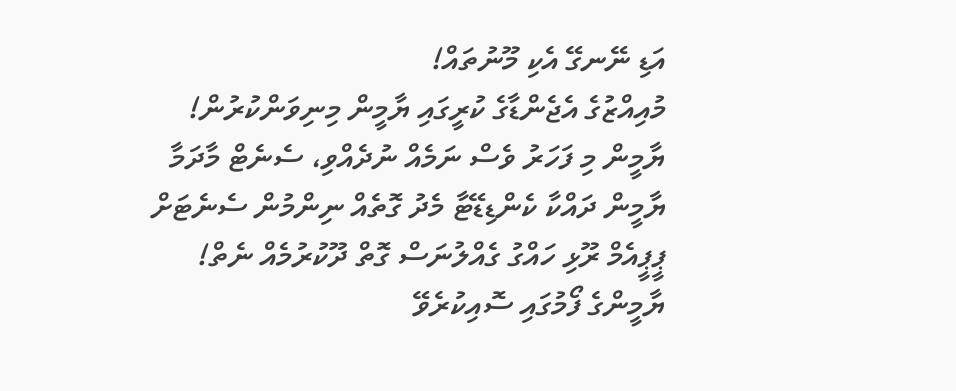އަޑި ނޭނގޭ އެކި މޫނުތައް!
މުއިއްޒުގެ އެޖެންޑާގެ ކުރީގައި ޔާމީން މިނިވަންކުރުން!
ޔާމީން މި ފަހަރު ވެސް ނަމެއް ނުދެއްވި، ސެނެޓް މާދަމާ
ޔާމީން ދައްކާ ކެންޑިޑޭޓާ މެދު ގޮތެއް ނިންމުން ސެނެޓަށް
ޕީޕީއެމް ރޫޅި ހައްގު ގެއްލުނަސް ގޮތް ދޫކުރުމެއް ނެތް!
ޔާމީންގެ ފޯމުގައި ސޮއިކުރެވޭ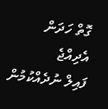ގޮތް ހަދަން އެދިއްޖެ
ފައިލް ނުދެއްކުމުން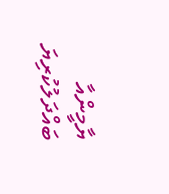ޔާމީންއާ ބައްދަލުކުރިޔަ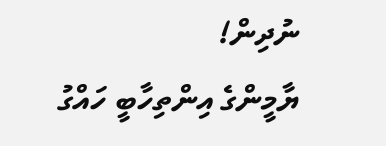ނުދިން!
ޔާމީންގެ އިންތިހާބީ ހައްގު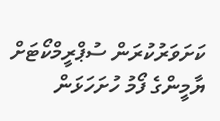ކަށަވަރުކުރަން ސުޕްރީމްކޯޓަށް
ޔާމީންގެ ފޯމު ހުށަހަޅަން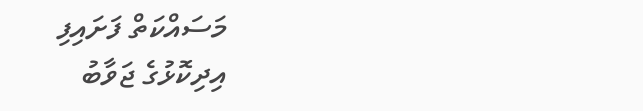މަސައްކަތް ފަށައިފި
އިދިކޮޅުގެ ޖަވާބު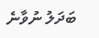ބަދަލު ނުވާނެ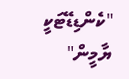"ކެންޑިޑޭޓަކީ ޔާމީން"